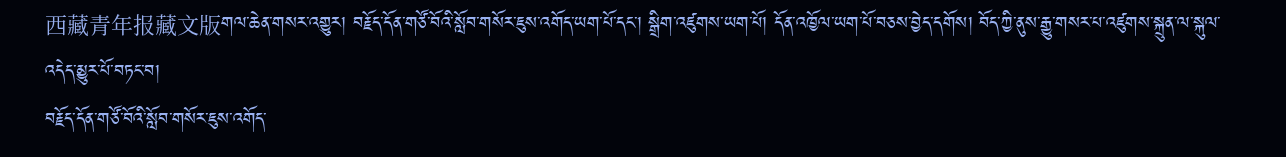西藏青年报藏文版གལ་ཆེན་གསར་འགྱུར། བརྗོད་དོན་གཙོ་བོའི་སློབ་གསོར་ཇུས་འགོད་ཡག་པོ་དང་། སྒྲིག་འཛུགས་ཡག་པོ། དོན་འཁྱོལ་ཡག་པོ་བཅས་བྱེད་དགོས། བོད་ཀྱི་ནུས་རྒྱུ་གསར་པ་འཛུགས་སྐྲུན་ལ་སྐུལ་འདེད་མྱུར་པོ་བཏང་བ།
བརྗོད་དོན་གཙོ་བོའི་སློབ་གསོར་ཇུས་འགོད་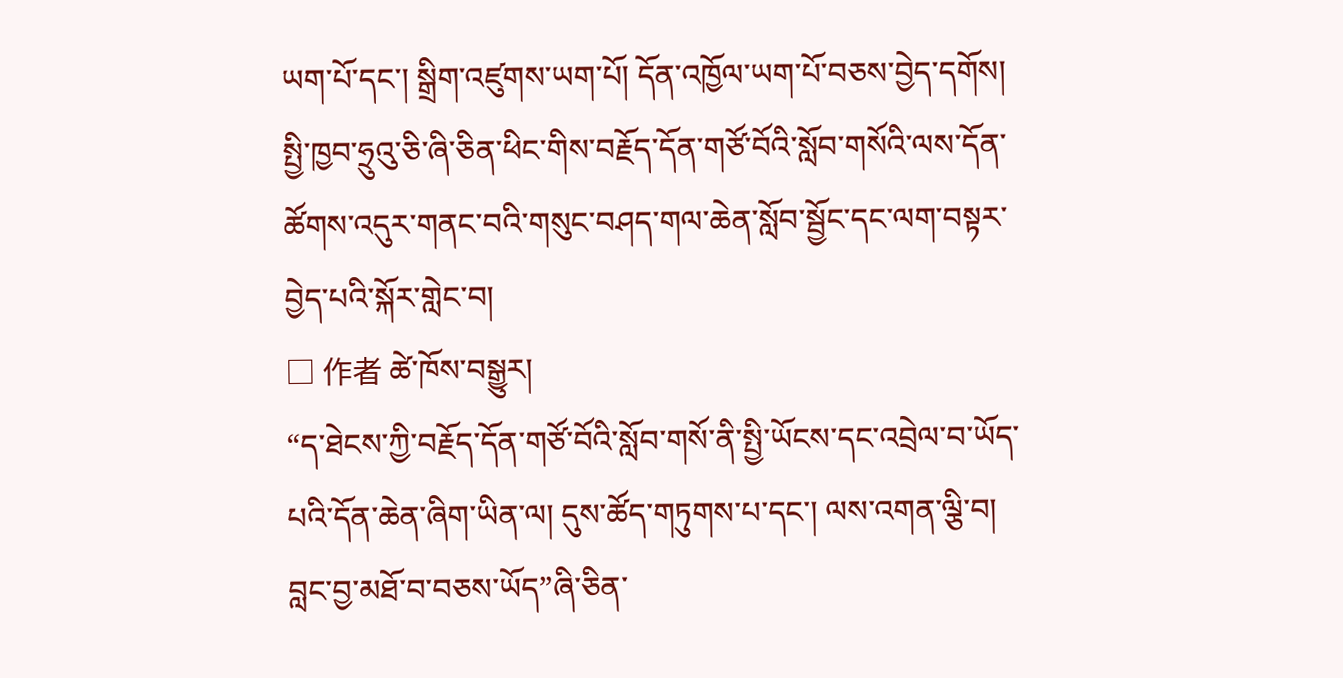ཡག་པོ་དང་། སྒྲིག་འཛུགས་ཡག་པོ། དོན་འཁྱོལ་ཡག་པོ་བཅས་བྱེད་དགོས།
སྤྱི་ཁྱབ་ཧྲུའུ་ཅི་ཞི་ཅིན་ཕིང་གིས་བརྗོད་དོན་གཙོ་བོའི་སློབ་གསོའི་ལས་དོན་ཚོགས་འདུར་གནང་བའི་གསུང་བཤད་གལ་ཆེན་སློབ་སྦྱོང་དང་ལག་བསྟར་བྱེད་པའི་སྐོར་གླེང་བ།
□ 作者 ཚེ་ཁོས་བསྒྱུར།
“ད་ཐེངས་ཀྱི་བརྗོད་དོན་གཙོ་བོའི་སློབ་གསོ་ནི་སྤྱི་ཡོངས་དང་འབྲེལ་བ་ཡོད་པའི་དོན་ཆེན་ཞིག་ཡིན་ལ། དུས་ཚོད་གཏུགས་པ་དང་། ལས་འགན་ལྕི་བ། བླང་བྱ་མཐོ་བ་བཅས་ཡོད”ཞི་ཅིན་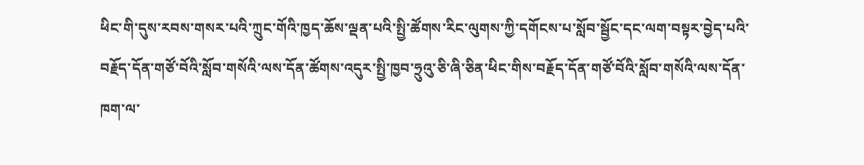ཕིང་གི་དུས་རབས་གསར་པའི་ཀྲུང་གོའི་ཁྱད་ཆོས་ལྡན་པའི་སྤྱི་ཚོགས་རིང་ལུགས་ཀྱི་དགོངས་པ་སློབ་སྦྱོང་དང་ལག་བསྟར་བྱེད་པའི་བརྗོད་དོན་གཙོ་བོའི་སློབ་གསོའི་ལས་དོན་ཚོགས་འདུར་སྤྱི་ཁྱབ་ཧྲུའུ་ཅི་ཞི་ཅིན་ཕིང་གིས་བརྗོད་དོན་གཙོ་བོའི་སློབ་གསོའི་ལས་དོན་ཁག་ལ་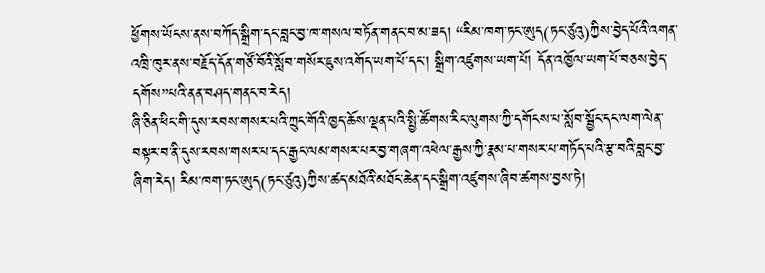ཕྱོགས་ཡོངས་ནས་བཀོད་སྒྲིག་དང་བླང་བྱ་ཁ་གསལ་བཏོན་གནང་བ་མ་ཟད། “རིམ་ཁག་ཏང་ཨུད(ཏང་ཙུའུ)ཀྱིས་བྱེད་པོའི་འགན་འཁྲི་ཁུར་ནས་བརྗོད་དོན་གཙོ་བོའི་སློབ་གསོར་ཇུས་འགོད་ཡག་པོ་དང་། སྒྲིག་འཛུགས་ཡག་པོ། དོན་འཁྱོལ་ཡག་པོ་བཅས་བྱེད་དགོས”པའི་ནན་བཤད་གནང་བ་རེད།
ཞི་ཅིན་ཕིང་གི་དུས་རབས་གསར་པའི་ཀྲུང་གོའི་ཁྱད་ཆོས་ལྡན་པའི་སྤྱི་ཚོགས་རིང་ལུགས་ཀྱི་དགོངས་པ་སློབ་སྦྱོང་དང་ལག་ལེན་བསྟར་བ་ནི་དུས་རབས་གསར་པ་དང་རྒྱང་ལམ་གསར་པར་བྱ་གཞག་འཕེལ་རྒྱས་ཀྱི་རྣམ་པ་གསར་པ་གཏོད་པའི་རྩ་བའི་བླང་བྱ་ཞིག་རེད། རིམ་ཁག་ཏང་ཨུད(ཏང་ཙུའུ)ཀྱིས་ཚད་མཐོའི་མཐོང་ཆེན་དང་སྒྲིག་འཛུགས་ཞིབ་ཚགས་བྱས་ཏེ།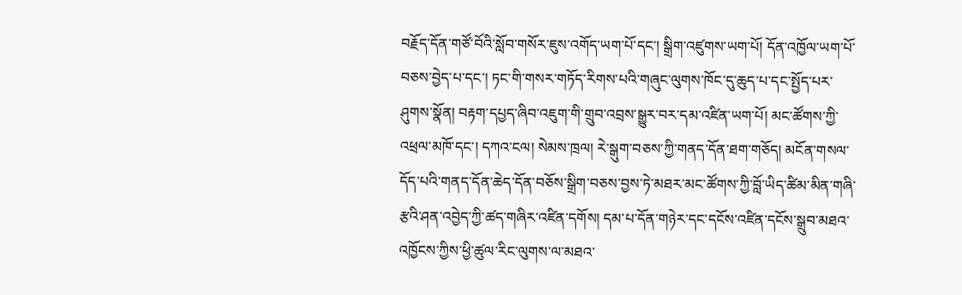བརྗོད་དོན་གཙོ་བོའི་སློབ་གསོར་ཇུས་འགོད་ཡག་པོ་དང་། སྒྲིག་འཛུགས་ཡག་པོ། དོན་འཁྱོལ་ཡག་པོ་བཅས་བྱེད་པ་དང་། ཏང་གི་གསར་གཏོད་རིགས་པའི་གཞུང་ལུགས་ཁོང་དུ་ཆུད་པ་དང་སྤྱོད་པར་ཤུགས་སྣོན། བརྟག་དཔྱད་ཞིབ་འཇུག་གི་གྲུབ་འབྲས་སྒྱུར་བར་དམ་འཛིན་ཡག་པོ། མང་ཚོགས་ཀྱི་འཕྲལ་མཁོ་དང་། དཀའ་ངལ། སེམས་ཁྲལ། རེ་སྒུག་བཅས་ཀྱི་གནད་དོན་ཐག་གཅོད། མངོན་གསལ་དོད་པའི་གནད་དོན་ཆེད་དོན་བཅོས་སྒྲིག་བཅས་བྱས་ཏེ་མཐར་མང་ཚོགས་ཀྱི་བློ་ཡིད་ཚིམ་མིན་གཞི་རྩའི་ཤན་འབྱེད་ཀྱི་ཚད་གཞིར་འཛིན་དགོས། དམ་པ་དོན་གཉེར་དང་དངོས་འཛིན་དངོས་སྒྲུབ་མཐའ་འཁྱོངས་ཀྱིས་ཕྱི་ཚུལ་རིང་ལུགས་ལ་མཐའ་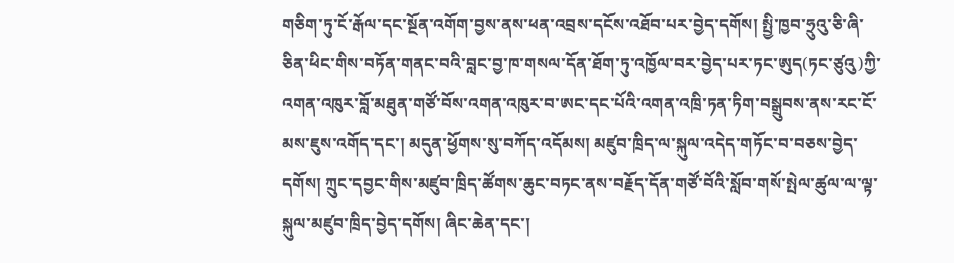གཅིག་ཏུ་ངོ་རྒོལ་དང་སྔོན་འགོག་བྱས་ནས་ཕན་འབྲས་དངོས་འཐོབ་པར་བྱེད་དགོས། སྤྱི་ཁྱབ་ཧྲུའུ་ཅི་ཞི་ཅིན་ཕིང་གིས་བཏོན་གནང་བའི་བླང་བྱ་ཁ་གསལ་དོན་ཐོག་ཏུ་འཁྱོལ་བར་བྱེད་པར་ཏང་ཨུད(ཏང་ཙུའུ)ཀྱི་འགན་འཁུར་བློ་མཐུན་གཙོ་བོས་འགན་འཁུར་བ་ཨང་དང་པོའི་འགན་འཁྲི་ཏན་ཏིག་བསྒྲུབས་ནས་རང་ངོ་མས་ཇུས་འགོད་དང་། མདུན་ཕྱོགས་སུ་བཀོད་འདོམས། མཛུབ་ཁྲིད་ལ་སྐུལ་འདེད་གཏོང་བ་བཅས་བྱེད་དགོས། ཀྲུང་དབྱང་གིས་མཛུབ་ཁྲིད་ཚོགས་ཆུང་བཏང་ནས་བརྗོད་དོན་གཙོ་བོའི་སློབ་གསོ་སྤེལ་ཚུལ་ལ་ལྟ་སྐུལ་མཛུབ་ཁྲིད་བྱེད་དགོས། ཞིང་ཆེན་དང་།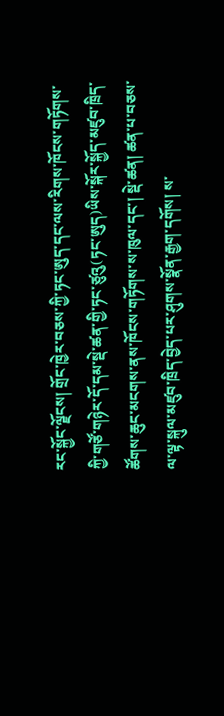རང་སྐྱོང་ལྗོངས། གྲོང་ཁྱེར་བཅས་ཀྱི་ཏང་ཨུད་དང་ལས་རིགས་ཁོངས་གཏོགས་ཀྱི་གཙོ་གཉེར་དོ་དམ་སྡེ་ཚན་གྱི་ཏང་ཙུའུ(ཏང་ཨུད)ཡིས་སྐོར་སྐྱོད་མཛུབ་ཁྲིད་ཚོགས་ཆུང་མངགས་ནས་ཁོངས་གཏོགས་ས་ཁུལ་དང་། སྡེ་ཚན། ཚན་པ་བཅས་ལ་ལྟ་སྐུལ་མཛུབ་ཁྲིད་བྱེད་པར་ཤུགས་སྣོན་རྒྱག་དགོས། ས་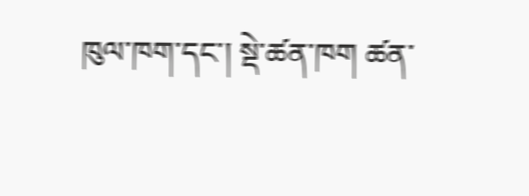ཁུལ་ཁག་དང་། སྡེ་ཚན་ཁག ཚན་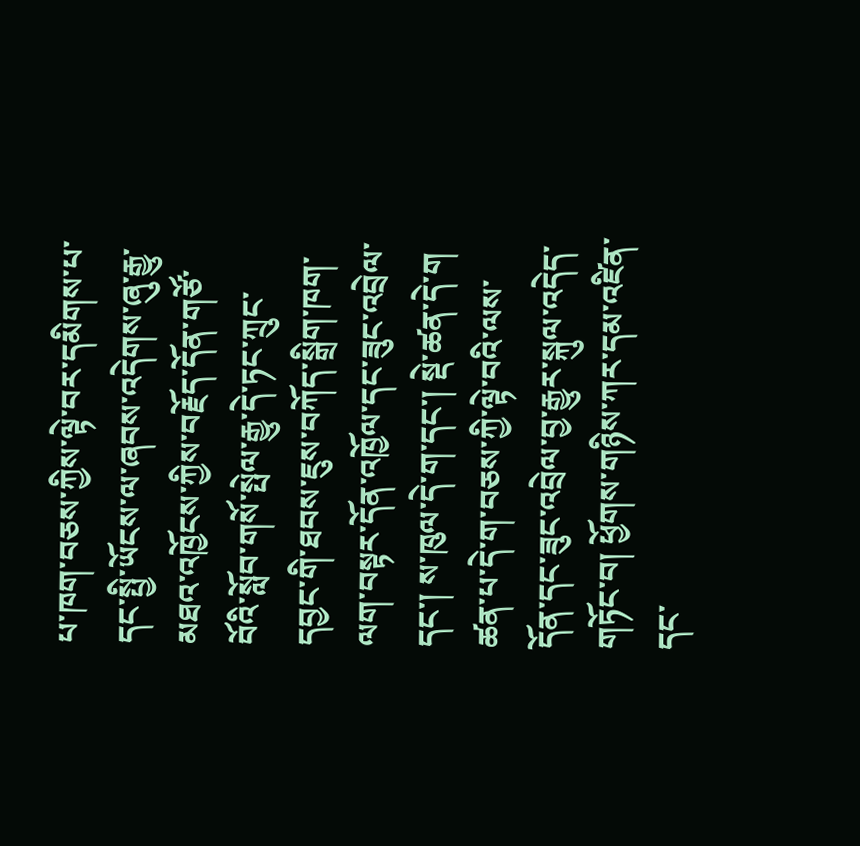པ་ཁག་བཅས་ཀྱིས་ལྟེ་བར་དམིགས་པ་དང་སྤྱི་ཡོངས་ལ་ཞབས་འདེགས་ཞུ་རྒྱུ་མཐའ་འཁྱོངས་ཀྱིས་བརྗོད་དོན་གཙོ་བོའི་སློབ་གསོ་སྤེལ་རྒྱུ་དེ་ཏང་ཀྲུང་དབྱང་གི་ཐབས་ཇུས་བཀོད་སྒྲིག་ཁག་ལག་བསྟར་དོན་འཁྱོལ་དང་ཟུང་འབྲེལ་དང་། ས་ཁུལ་དེ་ག་དང་། སྡེ་ཚན་དེ་ག ཚན་པ་དེ་ག་བཅས་ཀྱི་ལྟེ་བའི་ལས་དོན་དང་ཟུང་འབྲེལ་བྱ་རྒྱུར་སྐུལ་འདེད་གཏོང་བ། ཕྱོགས་གཉིས་ཀར་དམ་འཛིན་དང་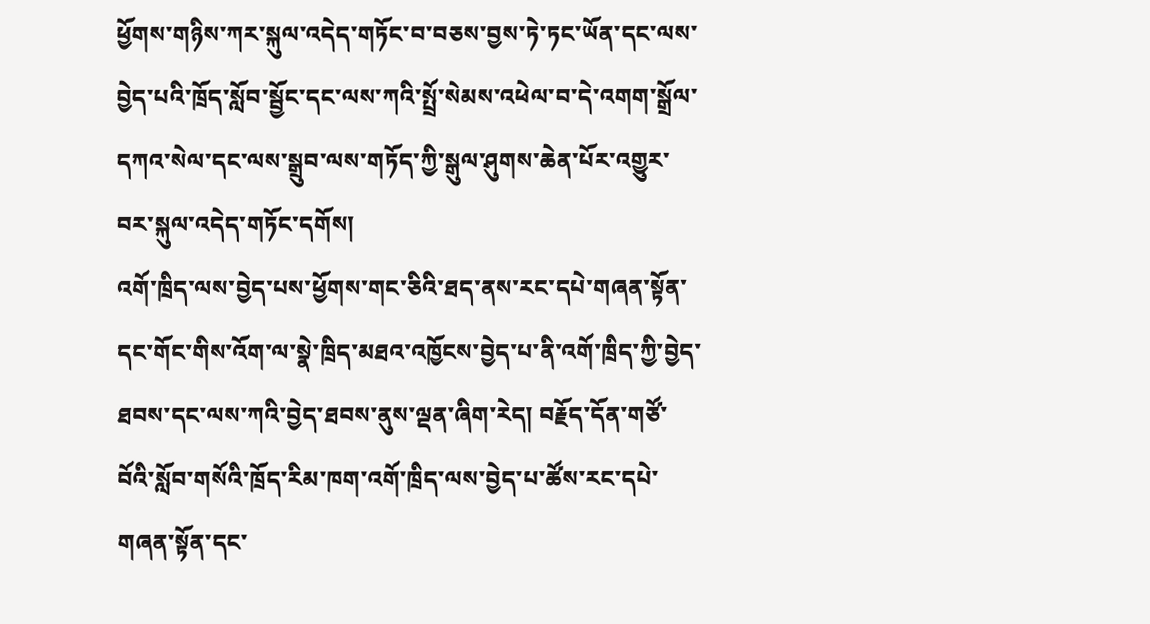ཕྱོགས་གཉིས་ཀར་སྐུལ་འདེད་གཏོང་བ་བཅས་བྱས་ཏེ་ཏང་ཡོན་དང་ལས་བྱེད་པའི་ཁྲོད་སློབ་སྦྱོང་དང་ལས་ཀའི་སྤྲོ་སེམས་འཕེལ་བ་དེ་འགག་སྒྲོལ་དཀའ་སེལ་དང་ལས་སྒྲུབ་ལས་གཏོད་ཀྱི་སྒུལ་ཤུགས་ཆེན་པོར་འགྱུར་བར་སྐུལ་འདེད་གཏོང་དགོས།
འགོ་ཁྲིད་ལས་བྱེད་པས་ཕྱོགས་གང་ཅིའི་ཐད་ནས་རང་དཔེ་གཞན་སྟོན་དང་གོང་གིས་འོག་ལ་སྣེ་ཁྲིད་མཐའ་འཁྱོངས་བྱེད་པ་ནི་འགོ་ཁྲིད་ཀྱི་བྱེད་ཐབས་དང་ལས་ཀའི་བྱེད་ཐབས་ནུས་ལྡན་ཞིག་རེད། བརྗོད་དོན་གཙོ་བོའི་སློབ་གསོའི་ཁྲོད་རིམ་ཁག་འགོ་ཁྲིད་ལས་བྱེད་པ་ཚོས་རང་དཔེ་གཞན་སྟོན་དང་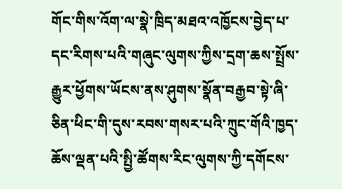གོང་གིས་འོག་ལ་སྣེ་ཁྲིད་མཐའ་འཁྱོངས་བྱེད་པ་དང་རིགས་པའི་གཞུང་ལུགས་ཀྱིས་དྲག་ཆས་སྤྲོས་རྒྱུར་ཕྱོགས་ཡོངས་ནས་ཤུགས་སྣོན་བརྒྱབ་སྟེ་ཞི་ཅིན་ཕིང་གི་དུས་རབས་གསར་པའི་ཀྲུང་གོའི་ཁྱད་ཆོས་ལྡན་པའི་སྤྱི་ཚོགས་རིང་ལུགས་ཀྱི་དགོངས་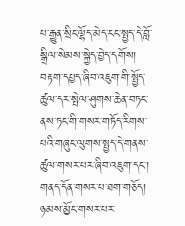པ་རྒྱུན་སྲིང་ལྷོད་མེད་ངང་སྤྱད་དེ་བློ་སྒྲིལ་སེམས་སྐྱེད་བྱེད་དགོས། བརྟག་དཔྱད་ཞིབ་འཇུག་གི་སྤྱོད་ཚུལ་དར་སྤེལ་ཤུགས་ཆེན་བཏང་ནས་ཏང་གི་གསར་གཏོད་རིགས་པའི་གཞུང་ལུགས་སྤྱད་དེ་གནས་ཚུལ་གསར་པར་ཞིབ་འཇུག་དང་། གནད་དོན་གསར་པ་ཐག་གཅོད། ཉམས་མྱོང་གསར་པར་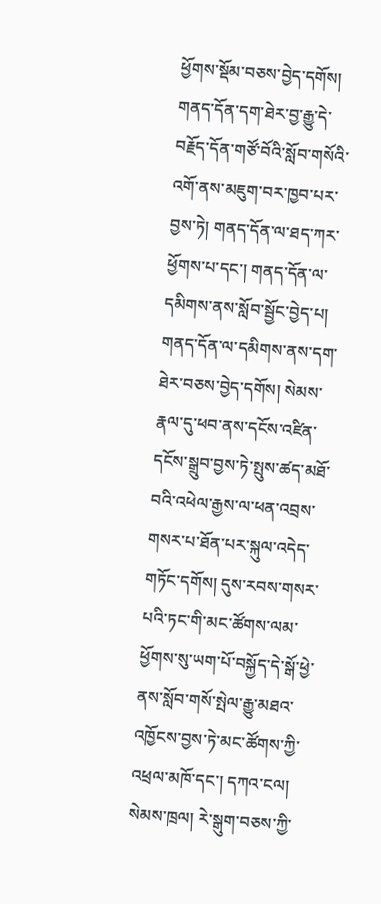ཕྱོགས་སྡོམ་བཅས་བྱེད་དགོས། གནད་དོན་དག་ཐེར་བྱ་རྒྱུ་དེ་བརྗོད་དོན་གཙོ་བོའི་སློབ་གསོའི་འགོ་ནས་མཇུག་བར་ཁྱབ་པར་བྱས་ཏེ། གནད་དོན་ལ་ཐད་ཀར་ཕྱོགས་པ་དང་། གནད་དོན་ལ་དམིགས་ནས་སློབ་སྦྱོང་བྱེད་པ། གནད་དོན་ལ་དམིགས་ནས་དག་ཐེར་བཅས་བྱེད་དགོས། སེམས་རྣལ་དུ་ཕབ་ནས་དངོས་འཛིན་དངོས་སྒྲུབ་བྱས་ཏེ་སྤུས་ཚད་མཐོ་བའི་འཕེལ་རྒྱས་ལ་ཕན་འབྲས་གསར་པ་ཐོན་པར་སྐུལ་འདེད་གཏོང་དགོས། དུས་རབས་གསར་པའི་ཏང་གི་མང་ཚོགས་ལམ་ཕྱོགས་སུ་ཡག་པོ་བསྐྱོད་དེ་སྒོ་ཕྱེ་ནས་སློབ་གསོ་སྤེལ་རྒྱུ་མཐའ་འཁྱོངས་བྱས་ཏེ་མང་ཚོགས་ཀྱི་འཕྲལ་མཁོ་དང་། དཀའ་ངལ། སེམས་ཁྲལ། རེ་སྒུག་བཅས་ཀྱི་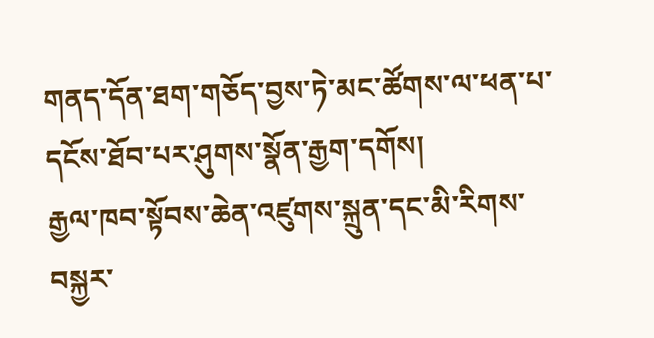གནད་དོན་ཐག་གཅོད་བྱས་ཏེ་མང་ཚོགས་ལ་ཕན་པ་དངོས་ཐོབ་པར་ཤུགས་སྣོན་རྒྱག་དགོས།
རྒྱལ་ཁབ་སྟོབས་ཆེན་འཛུགས་སྐྲུན་དང་མི་རིགས་བསྐྱར་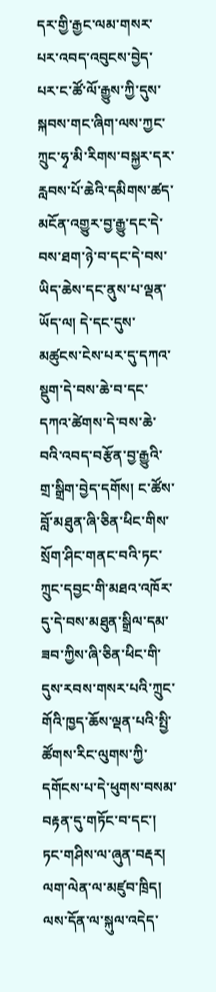དར་གྱི་རྒྱང་ལམ་གསར་པར་འབད་འབུངས་བྱེད་པར་ང་ཚོ་ལོ་རྒྱུས་ཀྱི་དུས་སྐབས་གང་ཞིག་ལས་ཀྱང་ཀྲུང་ཧྭ་མི་རིགས་བསྐྱར་དར་རླབས་པོ་ཆེའི་དམིགས་ཚད་མངོན་འགྱུར་བྱ་རྒྱུ་དང་དེ་བས་ཐག་ཉེ་བ་དང་དེ་བས་ཡིད་ཆེས་དང་ནུས་པ་ལྡན་ཡོད་ལ། དེ་དང་དུས་མཚུངས་ངེས་པར་དུ་དཀའ་སྡུག་དེ་བས་ཆེ་བ་དང་དཀའ་ཚེགས་དེ་བས་ཆེ་བའི་འབད་བརྩོན་བྱ་རྒྱུའི་གྲ་སྒྲིག་བྱེད་དགོས། ང་ཚོས་བློ་མཐུན་ཞི་ཅིན་ཕིང་གིས་སྲོག་ཤིང་གནང་བའི་ཏང་ཀྲུང་དབྱང་གི་མཐའ་འཁོར་དུ་དེ་བས་མཐུན་སྒྲིལ་དམ་ཟབ་ཀྱིས་ཞི་ཅིན་ཕིང་གི་དུས་རབས་གསར་པའི་ཀྲུང་གོའི་ཁྱད་ཆོས་ལྡན་པའི་སྤྱི་ཚོགས་རིང་ལུགས་ཀྱི་དགོངས་པ་དེ་ཕུགས་བསམ་བརྟན་དུ་གཏོང་བ་དང་། ཏང་གཤིས་ལ་ཞུན་བརྡར། ལག་ལེན་ལ་མཛུབ་ཁྲིད། ལས་དོན་ལ་སྐུལ་འདེད་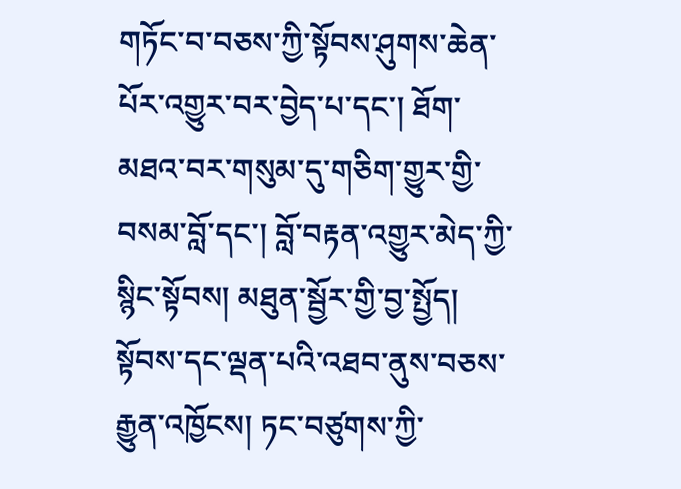གཏོང་བ་བཅས་ཀྱི་སྟོབས་ཤུགས་ཆེན་པོར་འགྱུར་བར་བྱེད་པ་དང་། ཐོག་མཐའ་བར་གསུམ་དུ་གཅིག་གྱུར་གྱི་བསམ་བློ་དང་། བློ་བརྟན་འགྱུར་མེད་ཀྱི་སྙིང་སྟོབས། མཐུན་སྦྱོར་གྱི་བྱ་སྤྱོད། སྟོབས་དང་ལྡན་པའི་འཐབ་ནུས་བཅས་རྒྱུན་འཁྱོངས། ཏང་བཙུགས་ཀྱི་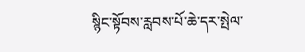སྙིང་སྟོབས་རླབས་པོ་ཆེ་དར་སྤེལ་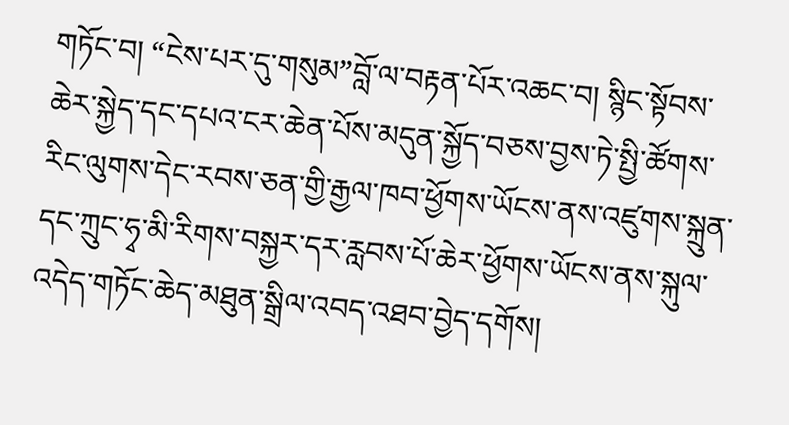གཏོང་བ། “ངེས་པར་དུ་གསུམ”བློ་ལ་བརྟན་པོར་འཆང་བ། སྙིང་སྟོབས་ཆེར་སྐྱེད་དང་དཔའ་ངར་ཆེན་པོས་མདུན་སྐྱོད་བཅས་བྱས་ཏེ་སྤྱི་ཚོགས་རིང་ལུགས་དེང་རབས་ཅན་གྱི་རྒྱལ་ཁབ་ཕྱོགས་ཡོངས་ནས་འཛུགས་སྐྲུན་དང་ཀྲུང་ཧྭ་མི་རིགས་བསྐྱར་དར་རླབས་པོ་ཆེར་ཕྱོགས་ཡོངས་ནས་སྐུལ་འདེད་གཏོང་ཆེད་མཐུན་སྒྲིལ་འབད་འཐབ་བྱེད་དགོས།